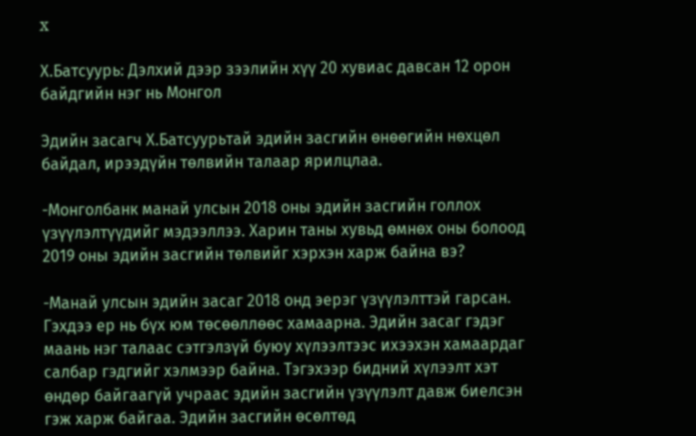x

Х.Батсуурь: Дэлхий дээр зээлийн хүү 20 хувиас давсан 12 орон байдгийн нэг нь Монгол

Эдийн засагч Х.Батсуурьтай эдийн засгийн өнөөгийн нөхцөл байдал, ирээдүйн төлвийн талаар ярилцлаа.

-Монголбанк манай улсын 2018 оны эдийн засгийн голлох үзүүлэлтүүдийг мэдээллээ. Харин таны хувьд өмнөх оны болоод 2019 оны эдийн засгийн төлвийг хэрхэн харж байна вэ?

-Манай улсын эдийн засаг 2018 онд эерэг үзүүлэлттэй гарсан. Гэхдээ ер нь бүх юм төсөөллөөс хамаарна. Эдийн засаг гэдэг маань нэг талаас сэтгэлзүй буюу хүлээлтээс ихээхэн хамаардаг салбар гэдгийг хэлмээр байна. Тэгэхээр бидний хүлээлт хэт өндөр байгаагүй учраас эдийн засгийн үзүүлэлт давж биелсэн гэж харж байгаа. Эдийн засгийн өсөлтөд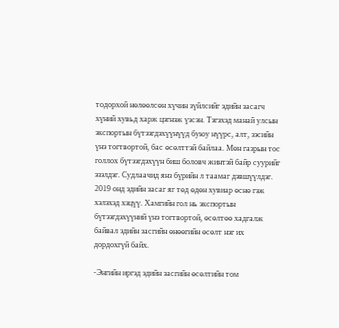тодорхой нөлөөлсөн хүчин зүйлсийг эдийн засагч хүний хувьд харж цэгнэж үзсэн. Тэгэхэд манай улсын экспортын бүтээгдэхүүнүүд буюу нүүрс, алт, зэсийн үнэ тогтвортой, бас өсөлттэй байлаа. Мөн газрын тос голлох бүтээгдэхүүн биш боловч жинтэй байр суурийг эзэлдэг. Судлаачид янз бүрийн л таамаг дэвшүүлдэг. 2019 онд эдийн засаг яг төд өдөн хувиар өснө гэж хэлэхэд хэцүү. Хамгийн гол нь экспортын бүтээгдэхүүний үнэ тогтвортой, өсөлтөө хадгалж байвал эдийн засгийн өнөөгийн өсөлт нэг их дордохгүй байх.

-Энгийн иргэд эдийн засгийн өсөлтийн том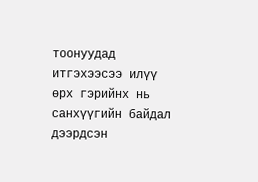тоонуудад итгэхээсээ илүү өрх гэрийнх нь санхүүгийн байдал дээрдсэн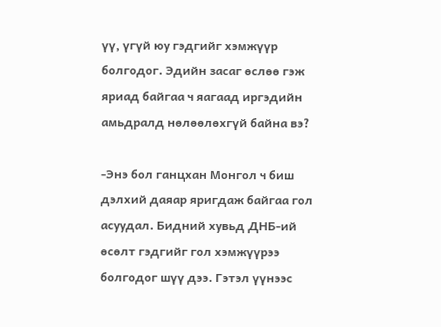үү, үгүй юу гэдгийг хэмжүүр болгодог. Эдийн засаг өслөө гэж яриад байгаа ч яагаад иргэдийн амьдралд нөлөөлөхгүй байна вэ?

-Энэ бол ганцхан Монгол ч биш дэлхий даяар яригдаж байгаа гол асуудал. Бидний хувьд ДНБ-ий өсөлт гэдгийг гол хэмжүүрээ болгодог шүү дээ. Гэтэл үүнээс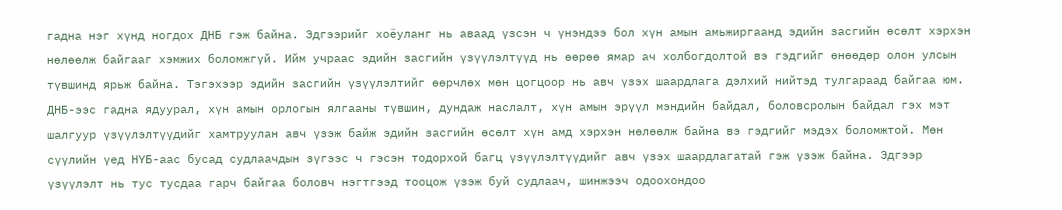гадна нэг хүнд ногдох ДНБ гэж байна. Эдгээрийг хоёуланг нь аваад үзсэн ч үнэндээ бол хүн амын амьжиргаанд эдийн засгийн өсөлт хэрхэн нөлөөлж байгааг хэмжих боломжгүй. Ийм учраас эдийн засгийн үзүүлэлтүүд нь өөрөө ямар ач холбогдолтой вэ гэдгийг өнөөдөр олон улсын түвшинд ярьж байна. Тэгэхээр эдийн засгийн үзүүлэлтийг өөрчлөх мөн цогцоор нь авч үзэх шаардлага дэлхий нийтэд тулгараад байгаа юм. ДНБ-ээс гадна ядуурал, хүн амын орлогын ялгааны түвшин, дундаж наслалт, хүн амын эрүүл мэндийн байдал, боловсролын байдал гэх мэт шалгуур үзүүлэлтүүдийг хамтруулан авч үзэж байж эдийн засгийн өсөлт хүн амд хэрхэн нөлөөлж байна вэ гэдгийг мэдэх боломжтой. Мөн сүүлийн үед НҮБ-аас бусад судлаачдын зүгээс ч гэсэн тодорхой багц үзүүлэлтүүдийг авч үзэх шаардлагатай гэж үзэж байна. Эдгээр үзүүлэлт нь тус тусдаа гарч байгаа боловч нэгтгээд тооцож үзэж буй судлаач, шинжээч одоохондоо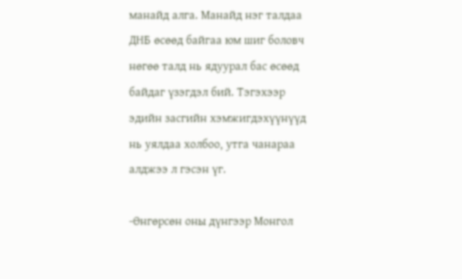манайд алга. Манайд нэг талдаа ДНБ өсөөд байгаа юм шиг боловч нөгөө талд нь ядуурал бас өсөөд байдаг үзэгдэл бий. Тэгэхээр эдийн засгийн хэмжигдэхүүнүүд нь уялдаа холбоо, утга чанараа алджээ л гэсэн үг.

-Өнгөрсөн оны дүнгээр Монгол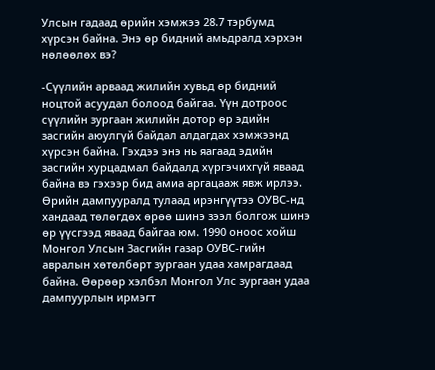Улсын гадаад өрийн хэмжээ 28.7 тэрбумд хүрсэн байна. Энэ өр бидний амьдралд хэрхэн нөлөөлөх вэ?

-Сүүлийн арваад жилийн хувьд өр бидний ноцтой асуудал болоод байгаа. Үүн дотроос сүүлийн зургаан жилийн дотор өр эдийн засгийн аюулгүй байдал алдагдах хэмжээнд хүрсэн байна. Гэхдээ энэ нь яагаад эдийн засгийн хурцадмал байдалд хүргэчихгүй яваад байна вэ гэхээр бид амиа аргацааж явж ирлээ. Өрийн дампууралд тулаад ирэнгүүтээ ОУВС-нд хандаад төлөгдөх өрөө шинэ зээл болгож шинэ өр үүсгээд яваад байгаа юм. 1990 оноос хойш Монгол Улсын Засгийн газар ОУВС-гийн авралын хөтөлбөрт зургаан удаа хамрагдаад байна. Өөрөөр хэлбэл Монгол Улс зургаан удаа дампуурлын ирмэгт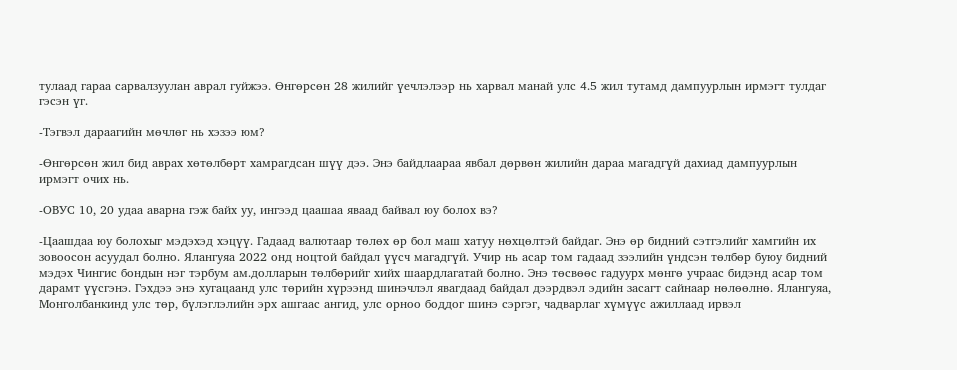тулаад гараа сарвалзуулан аврал гуйжээ. Өнгөрсөн 28 жилийг үечлэлээр нь харвал манай улс 4.5 жил тутамд дампуурлын ирмэгт тулдаг гэсэн үг.

-Тэгвэл дараагийн мөчлөг нь хэзээ юм?

-Өнгөрсөн жил бид аврах хөтөлбөрт хамрагдсан шүү дээ. Энэ байдлаараа явбал дөрвөн жилийн дараа магадгүй дахиад дампуурлын ирмэгт очих нь.

-ОВУС 10, 20 удаа аварна гэж байх уу, ингээд цаашаа яваад байвал юу болох вэ?

-Цаашдаа юу болохыг мэдэхэд хэцүү. Гадаад валютаар төлөх өр бол маш хатуу нөхцөлтэй байдаг. Энэ өр бидний сэтгэлийг хамгийн их зовоосон асуудал болно. Ялангуяа 2022 онд ноцтой байдал үүсч магадгүй. Учир нь асар том гадаад зээлийн үндсэн төлбөр буюу бидний мэдэх Чингис бондын нэг тэрбум ам.долларын төлбөрийг хийх шаардлагатай болно. Энэ төсвөөс гадуурх мөнгө учраас бидэнд асар том дарамт үүсгэнэ. Гэхдээ энэ хугацаанд улс төрийн хүрээнд шинэчлэл явагдаад байдал дээрдвэл эдийн засагт сайнаар нөлөөлнө. Ялангуяа, Монголбанкинд улс төр, бүлэглэлийн эрх ашгаас ангид, улс орноо боддог шинэ сэргэг, чадварлаг хүмүүс ажиллаад ирвэл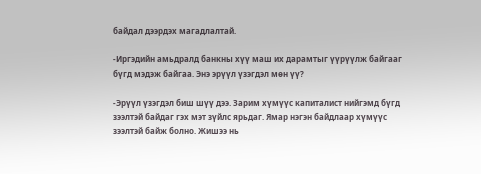байдал дээрдэх магадлалтай.

-Иргэдийн амьдралд банкны хүү маш их дарамтыг үүрүүлж байгааг бүгд мэдэж байгаа. Энэ эрүүл үзэгдэл мөн үү?

-Эрүүл үзэгдэл биш шүү дээ. Зарим хүмүүс капиталист нийгэмд бүгд зээлтэй байдаг гэх мэт зүйлс ярьдаг. Ямар нэгэн байдлаар хүмүүс зээлтэй байж болно. Жишээ нь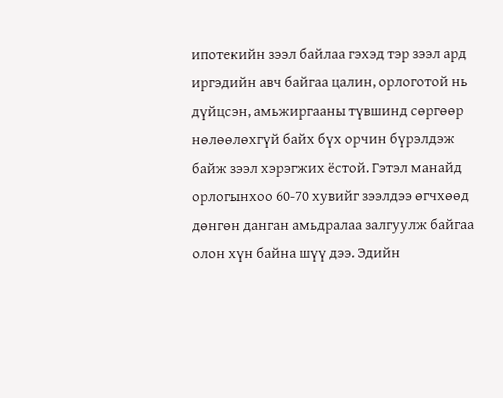ипотекийн зээл байлаа гэхэд тэр зээл ард иргэдийн авч байгаа цалин, орлоготой нь дүйцсэн, амьжиргааны түвшинд сөргөөр нөлөөлөхгүй байх бүх орчин бүрэлдэж байж зээл хэрэгжих ёстой. Гэтэл манайд орлогынхоо 60-70 хувийг зээлдээ өгчхөөд дөнгөн данган амьдралаа залгуулж байгаа олон хүн байна шүү дээ. Эдийн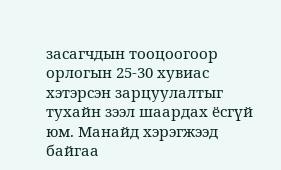засагчдын тооцоогоор орлогын 25-30 хувиас хэтэрсэн зарцуулалтыг тухайн зээл шаардах ёсгүй юм. Манайд хэрэгжээд байгаа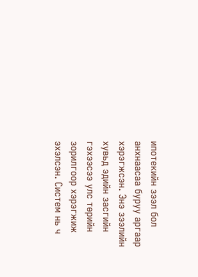ипотекийн зээл бол анхнаасаа буруу аргаар хэрэгжсэн. Энэ зээлийн хувьд эдийн засгийн гэхээсээ улс төрийн зорилгоор хэрэгжиж эхэлсэн. Систем нь ч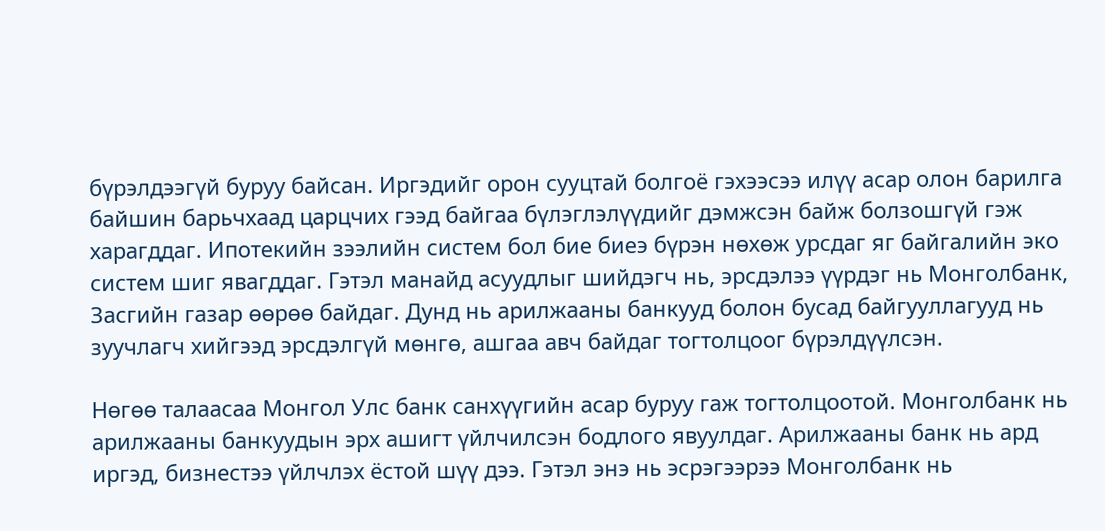бүрэлдээгүй буруу байсан. Иргэдийг орон сууцтай болгоё гэхээсээ илүү асар олон барилга байшин барьчхаад царцчих гээд байгаа бүлэглэлүүдийг дэмжсэн байж болзошгүй гэж харагддаг. Ипотекийн зээлийн систем бол бие биеэ бүрэн нөхөж урсдаг яг байгалийн эко систем шиг явагддаг. Гэтэл манайд асуудлыг шийдэгч нь, эрсдэлээ үүрдэг нь Монголбанк, Засгийн газар өөрөө байдаг. Дунд нь арилжааны банкууд болон бусад байгууллагууд нь зуучлагч хийгээд эрсдэлгүй мөнгө, ашгаа авч байдаг тогтолцоог бүрэлдүүлсэн.

Нөгөө талаасаа Монгол Улс банк санхүүгийн асар буруу гаж тогтолцоотой. Монголбанк нь арилжааны банкуудын эрх ашигт үйлчилсэн бодлого явуулдаг. Арилжааны банк нь ард иргэд, бизнестээ үйлчлэх ёстой шүү дээ. Гэтэл энэ нь эсрэгээрээ Монголбанк нь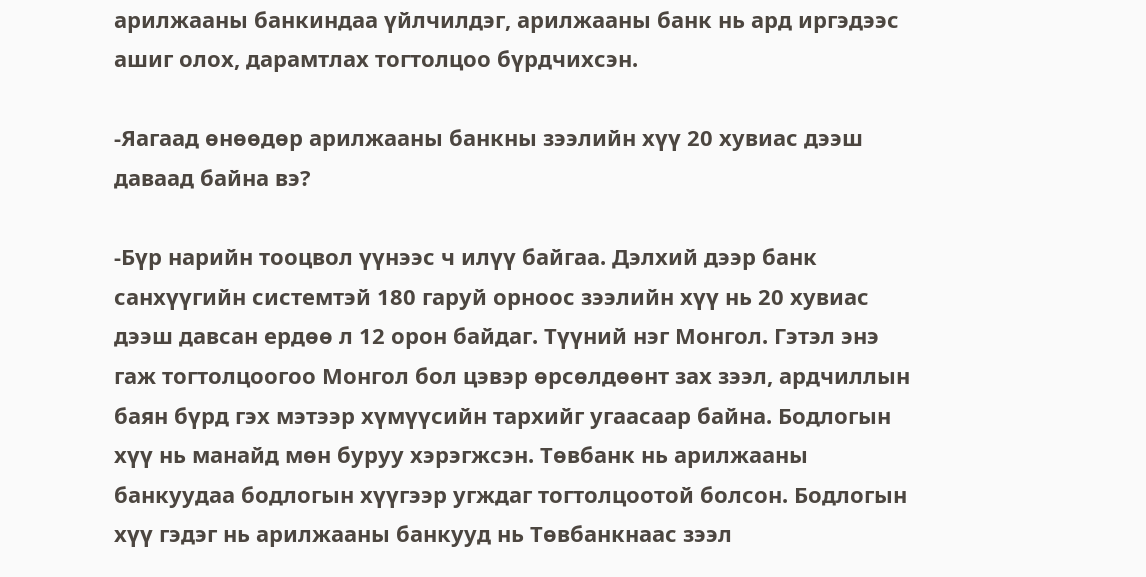арилжааны банкиндаа үйлчилдэг, арилжааны банк нь ард иргэдээс ашиг олох, дарамтлах тогтолцоо бүрдчихсэн.

-Яагаад өнөөдөр арилжааны банкны зээлийн хүү 20 хувиас дээш даваад байна вэ?

-Бүр нарийн тооцвол үүнээс ч илүү байгаа. Дэлхий дээр банк санхүүгийн системтэй 180 гаруй орноос зээлийн хүү нь 20 хувиас дээш давсан ердөө л 12 орон байдаг. Түүний нэг Монгол. Гэтэл энэ гаж тогтолцоогоо Монгол бол цэвэр өрсөлдөөнт зах зээл, ардчиллын баян бүрд гэх мэтээр хүмүүсийн тархийг угаасаар байна. Бодлогын хүү нь манайд мөн буруу хэрэгжсэн. Төвбанк нь арилжааны банкуудаа бодлогын хүүгээр угждаг тогтолцоотой болсон. Бодлогын хүү гэдэг нь арилжааны банкууд нь Төвбанкнаас зээл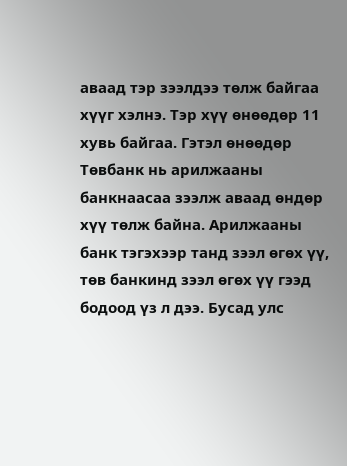аваад тэр зээлдээ төлж байгаа хүүг хэлнэ. Тэр хүү өнөөдөр 11 хувь байгаа. Гэтэл өнөөдөр Төвбанк нь арилжааны банкнаасаа зээлж аваад өндөр хүү төлж байна. Арилжааны банк тэгэхээр танд зээл өгөх үү, төв банкинд зээл өгөх үү гээд бодоод үз л дээ. Бусад улс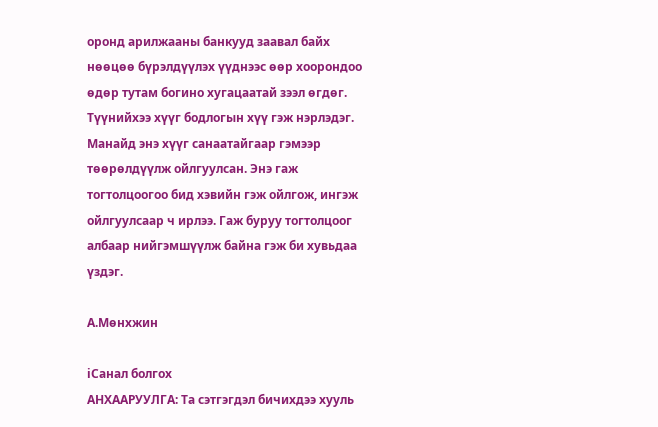оронд арилжааны банкууд заавал байх нөөцөө бүрэлдүүлэх үүднээс өөр хоорондоо өдөр тутам богино хугацаатай зээл өгдөг. Түүнийхээ хүүг бодлогын хүү гэж нэрлэдэг. Манайд энэ хүүг санаатайгаар гэмээр төөрөлдүүлж ойлгуулсан. Энэ гаж тогтолцоогоо бид хэвийн гэж ойлгож, ингэж ойлгуулсаар ч ирлээ. Гаж буруу тогтолцоог албаар нийгэмшүүлж байна гэж би хувьдаа үздэг.

А.Мөнхжин

iСанал болгох
АНХААРУУЛГА: Та сэтгэгдэл бичихдээ хууль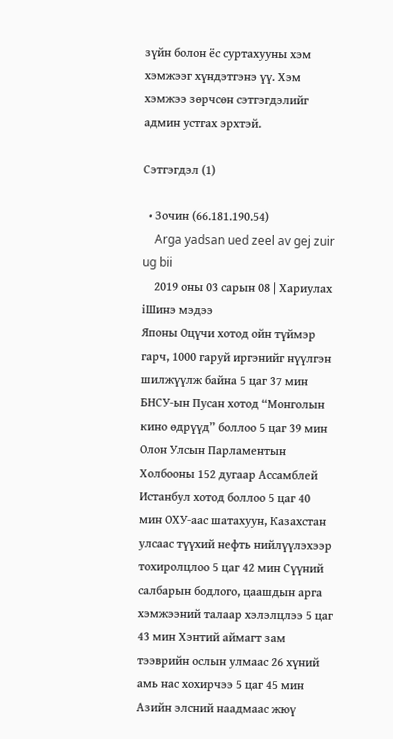зүйн болон ёс суртахууны хэм хэмжээг хүндэтгэнэ үү. Хэм хэмжээ зөрчсөн сэтгэгдэлийг админ устгах эрхтэй.

Сэтгэгдэл (1)

  • Зочин (66.181.190.54)
    Arga yadsan ued zeel av gej zuir ug bii
    2019 оны 03 сарын 08 | Хариулах
iШинэ мэдээ
Японы Оцүчи хотод ойн түймэр гарч, 1000 гаруй иргэнийг нүүлгэн шилжүүлж байна 5 цаг 37 мин БНСУ-ын Пусан хотод “Монголын кино өдрүүд” боллоо 5 цаг 39 мин Олон Улсын Парламентын Холбооны 152 дугаар Ассамблей Истанбул хотод боллоо 5 цаг 40 мин ОХУ-аас шатахуун, Казахстан улсаас түүхий нефть нийлүүлэхээр тохиролцлоо 5 цаг 42 мин Сүүний салбарын бодлого, цаашдын арга хэмжээний талаар хэлэлцлээ 5 цаг 43 мин Хэнтий аймагт зам тээврийн ослын улмаас 26 хүний амь нас хохирчээ 5 цаг 45 мин Азийн элсний наадмаас жюү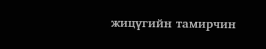жицүгийн тамирчин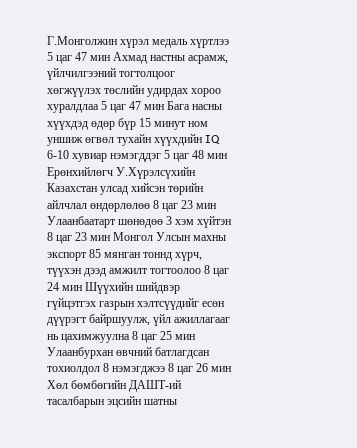Г.Монголжин хүрэл медаль хүртлээ 5 цаг 47 мин Ахмад настны асрамж, үйлчилгээний тогтолцоог хөгжүүлэх төслийн удирдах хороо хуралдлаа 5 цаг 47 мин Бага насны хүүхдэд өдөр бүр 15 минут ном уншиж өгвөл тухайн хүүхдийн IQ 6-10 хувиар нэмэгддэг 5 цаг 48 мин Ерөнхийлөгч У.Хүрэлсүхийн Казахстан улсад хийсэн төрийн айлчлал өндөрлөлөө 8 цаг 23 мин Улаанбаатарт шөнөдөө 3 хэм хүйтэн 8 цаг 23 мин Монгол Улсын махны экспорт 85 мянган тоннд хүрч, түүхэн дээд амжилт тогтоолоо 8 цаг 24 мин Шүүхийн шийдвэр гүйцэтгэх газрын хэлтсүүдийг есөн дүүрэгт байршуулж, үйл ажиллагааг нь цахимжуулна 8 цаг 25 мин Улаанбурхан өвчний батлагдсан тохиолдол 8 нэмэгджээ 8 цаг 26 мин Хөл бөмбөгийн ДАШТ-ий тасалбарын эцсийн шатны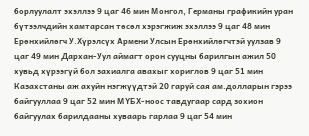борлуулалт эхэллээ 9 цаг 46 мин Монгол, Германы графикийн уран бүтээлчдийн хамтарсан төсөл хэрэгжиж эхэллээ 9 цаг 48 мин Ерөнхийлөгч У.Хүрэлсүх Армени Улсын Ерөнхийлөгчтэй уулзав 9 цаг 49 мин Дархан-Уул аймагт орон сууцны барилгын ажил 50 хувьд хүрээгүй бол захиалга авахыг хориглов 9 цаг 51 мин Казахстаны аж ахуйн нэгжүүдтэй 20 гаруй сая ам.долларын гэрээ байгууллаа 9 цаг 52 мин МҮБХ-ноос тавдугаар сард зохион байгуулах барилдааны хуваарь гарлаа 9 цаг 54 мин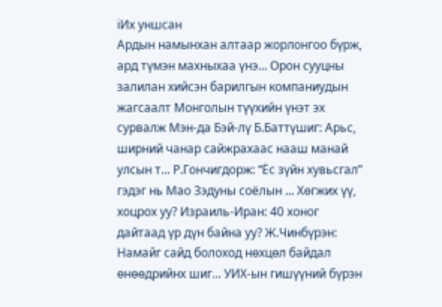iИх уншсан
Ардын намынхан алтаар жорлонгоо бүрж, ард түмэн махныхаа үнэ... Орон сууцны залилан хийсэн барилгын компаниудын жагсаалт Монголын түүхийн үнэт эх сурвалж Мэн-да Бэй-лү Б.Баттүшиг: Арьс, ширний чанар сайжрахаас нааш манай улсын т... Р.Гончигдорж: “Ёс зүйн хувьсгал” гэдэг нь Мао Зэдуны соёлын ... Хөгжих үү, хоцрох уу? Израиль-Иран: 40 хоног дайтаад үр дүн байна уу? Ж.Чинбүрэн: Намайг сайд болоход нөхцөл байдал өнөөдрийнх шиг... УИХ-ын гишүүний бүрэн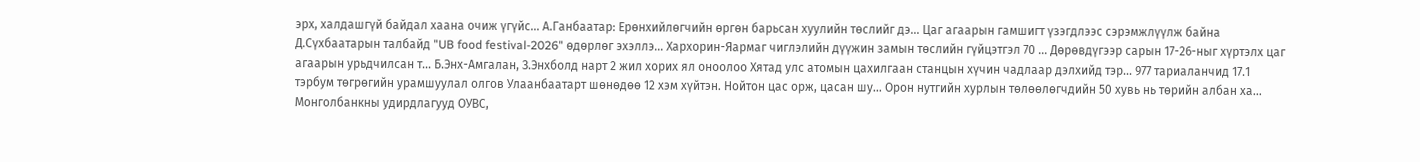эрх, халдашгүй байдал хаана очиж үгүйс... А.Ганбаатар: Ерөнхийлөгчийн өргөн барьсан хуулийн төслийг дэ... Цаг агаарын гамшигт үзэгдлээс сэрэмжлүүлж байна Д.Сүхбаатарын талбайд "UB food festival-2026" өдөрлөг эхэллэ... Хархорин-Яармаг чиглэлийн дүүжин замын төслийн гүйцэтгэл 70 ... Дөрөвдүгээр сарын 17-26-ныг хүртэлх цаг агаарын урьдчилсан т... Б.Энх-Амгалан, З.Энхболд нарт 2 жил хорих ял оноолоо Хятад улс атомын цахилгаан станцын хүчин чадлаар дэлхийд тэр... 977 тариаланчид 17.1 тэрбум төгрөгийн урамшуулал олгов Улаанбаатарт шөнөдөө 12 хэм хүйтэн. Нойтон цас орж, цасан шу... Орон нутгийн хурлын төлөөлөгчдийн 50 хувь нь төрийн албан ха... Монголбанкны удирдлагууд ОУВС,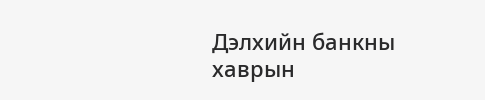Дэлхийн банкны хаврын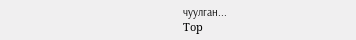чуулган...
Top